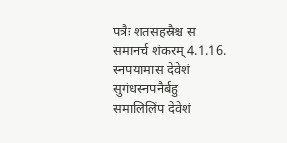पत्रैः शतसहस्रैश्च स समानर्च शंकरम् 4.1.16.
स्नपयामास देवेशं सुगंधस्नपनैर्बहु
समालिलिंप देवेशं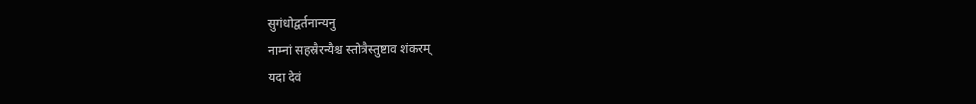सुगंधोद्वर्तनान्यनु
नाम्नां सहस्रैरन्यैश्च स्तोत्रैस्तुष्टाव शंकरम्
यदा देवं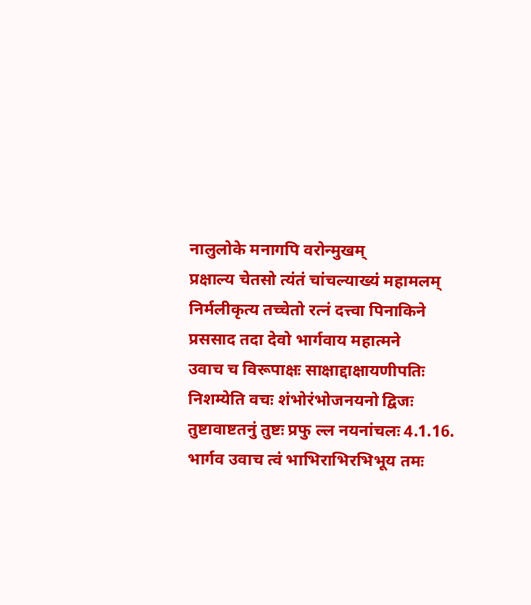नालुलोके मनागपि वरोन्मुखम्
प्रक्षाल्य चेतसो त्यंतं चांचल्याख्यं महामलम्
निर्मलीकृत्य तच्चेतो रत्नं दत्त्वा पिनाकिने
प्रससाद तदा देवो भार्गवाय महात्मने
उवाच च विरूपाक्षः साक्षाद्दाक्षायणीपतिः
निशम्येति वचः शंभोरंभोजनयनो द्विजः
तुष्टावाष्टतनुं तुष्टः प्रफु ल्ल नयनांचलः 4.1.16.
भार्गव उवाच त्वं भाभिराभिरभिभूय तमः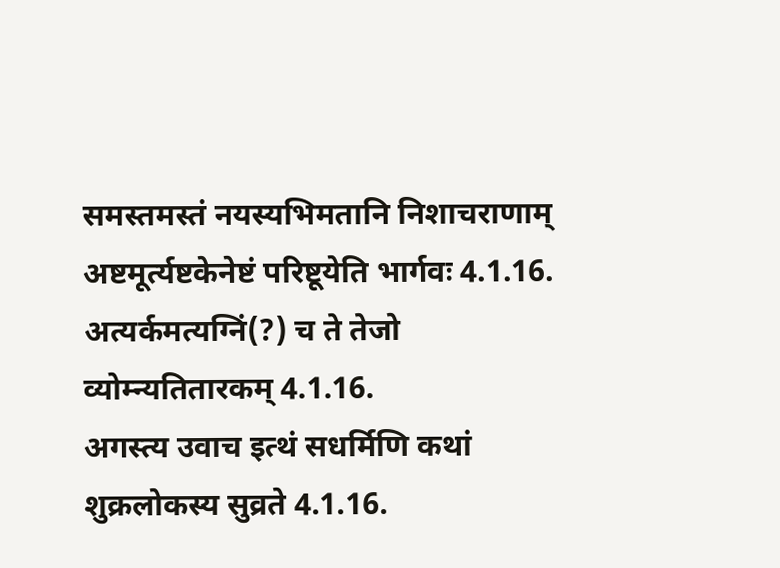समस्तमस्तं नयस्यभिमतानि निशाचराणाम्
अष्टमूर्त्यष्टकेनेष्टं परिष्टूयेति भार्गवः 4.1.16.
अत्यर्कमत्यग्निं(?) च ते तेजो व्योम्न्यतितारकम् 4.1.16.
अगस्त्य उवाच इत्थं सधर्मिणि कथां शुक्रलोकस्य सुव्रते 4.1.16.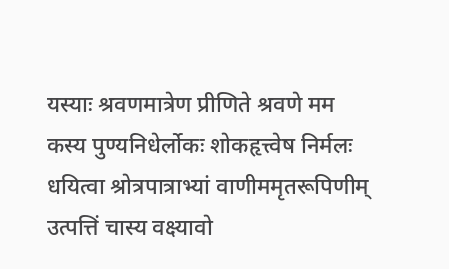यस्याः श्रवणमात्रेण प्रीणिते श्रवणे मम
कस्य पुण्यनिधेर्लोकः शोकहृत्त्वेष निर्मलः
धयित्वा श्रोत्रपात्राभ्यां वाणीममृतरूपिणीम्
उत्पत्तिं चास्य वक्ष्यावो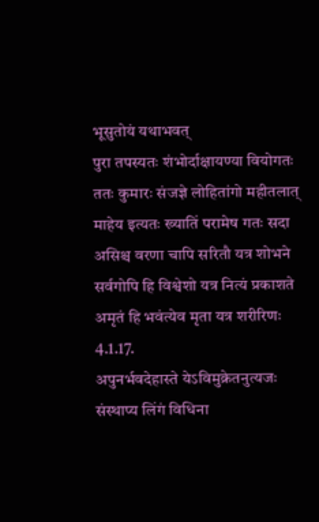भूसुतोयं यथाभवत्
पुरा तपस्यतः शंभोर्दाक्षायण्या वियोगतः
ततः कुमारः संजज्ञे लोहितांगो महीतलात्
माहेय इत्यतः ख्यातिं परामेष गतः सदा
असिश्च वरणा चापि सरितौ यत्र शोभने
सर्वगोपि हि विश्वेशो यत्र नित्यं प्रकाशते
अमृतं हि भवंत्येव मृता यत्र शरीरिणः 4.1.17.
अपुनर्भवदेहास्ते येऽविमुक्रेतनुत्यजः
संस्थाप्य लिंगं विधिना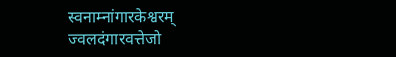स्वनाम्नांगारकेश्वरम्
ज्वलदंगारवत्तेजो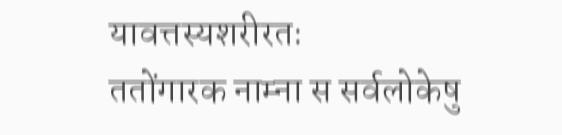यावत्तस्यशरीरतः
ततोंगारक नाम्ना स सर्वलोकेषु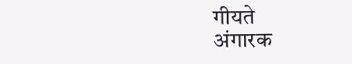गीयते
अंगारक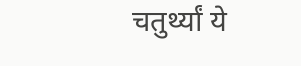चतुर्थ्यां ये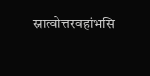स्नात्वोत्तरवहांभसि